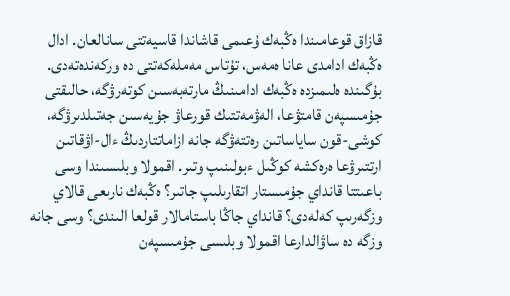قازاق قوعامىندا ەڭبەك ۇعىمى قاشاندا قاسيەتتى سانالعان. ادال ەڭبەك ادامدى عانا ەمەس، تۇتاس مەملەكەتتى دە وركەندەتەدى. بۇگىندە ەلىمىزدە ەڭبەك ادامىنىڭ مارتەبەسىن كوتەرۋگە، حالىقتى جۇمىسپەن قامتۋعا، الەۋمەتتىك قورعاۋ جۇيەسىن جەتىلدىرۋگە، كوشى-قون ساياساتىن رەتتەۋگە جانە ازاماتتاردىڭ ءال-اۋقاتىن ارتتىرۋعا ەرەكشە كوڭىل ءبولىنىپ وتىر. اقمولا وبلىسىندا وسى باعىتتا قانداي جۇمىستار اتقارىلىپ جاتىر؟ ەڭبەك نارىعى قالاي وزگەرىپ كەلەدى؟ قانداي جاڭا باستامالار قولعا الىندى؟ وسى جانە وزگە دە ساۋالدارعا اقمولا وبلىسى جۇمىسپەن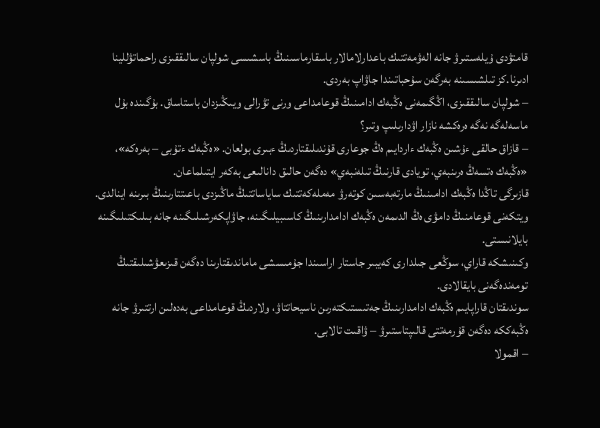قامتۋدى ۇيلەستىرۋ جانە الەۋمەتتىك باعدارلامالار باسقارماسىنىڭ باسشىسى شولپان سالىققىزى راحماتۋللينا ادىرنا.كز تىلشىسىنە بەرگەن سۇحباتىندا جاۋاپ بەردى.
– شولپان سالىققىزى، اڭگىمەنى ەڭبەك ادامىنىڭ قوعامداعى ورنى تۋرالى ويىڭىزدان باستاساق. بۇگىندە بۇل ماسەلەگە نەگە ەرەكشە نازار اۋدارىلىپ وتىر؟
– قازاق حالقى ءۇشىن ەڭبەك ءاردايىم ەڭ جوعارى قۇندىلىقتاردىڭ ءبىرى بولعان. «ەڭبەك ءتۇبى – بەرەكە»، «ەڭبەك ەتسەڭ ەرىنبەي، تويادى قارنىڭ تىلەنبەي» دەگەن حالىق دانالىعى بەكەر ايتىلماعان.
قازىرگى تاڭدا ەڭبەك ادامىنىڭ مارتەبەسىن كوتەرۋ مەملەكەتتىك ساياساتتىڭ ماڭىزدى باعىتتارىنىڭ بىرىنە اينالدى. ويتكەنى قوعامنىڭ دامۋى ەڭ الدىمەن ەڭبەك ادامدارىنىڭ كاسىبيلىگىنە، جاۋاپكەرشىلىگىنە جانە بىلىكتىلىگىنە بايلانىستى.
وكىنىشكە قاراي، سوڭعى جىلدارى كەيبىر جاستار اراسىندا جۇمىسشى ماماندىقتارىنا دەگەن قىزىعۋشىلىقتىڭ تومەندەگەنى بايقالادى.
سوندىقتان قاراپايىم ەڭبەك ادامدارىنىڭ جەتىستىكتەرىن ناسيحاتتاۋ، ولاردىڭ قوعامداعى بەدەلىن ارتتىرۋ جانە ەڭبەككە دەگەن قۇرمەتتى قالىپتاستىرۋ – ۋاقىت تالابى.
– اقمولا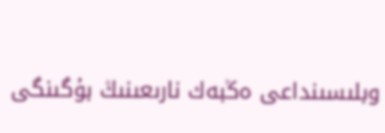وبلىسىنداعى ەڭبەك نارىعىنىڭ بۇگىنگى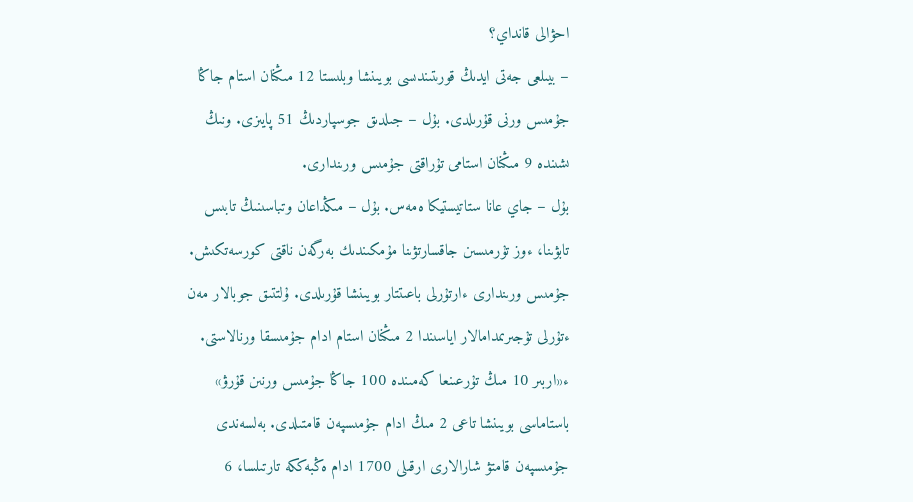احۋالى قانداي؟
– بيىلعى جەتى ايدىڭ قورىتىندىسى بويىنشا وبلىستا 12 مىڭنان استام جاڭا جۇمىس ورنى قۇرىلدى. بۇل – جىلدىق جوسپاردىڭ 51 پايىزى. ونىڭ ىشىندە 9 مىڭنان استامى تۇراقتى جۇمىس ورىندارى.
بۇل – جاي عانا ستاتيستيكا ەمەس. بۇل – مىڭداعان وتباسىنىڭ تابىس تابۋىنا، ءوز تۇرمىسىن جاقسارتۋىنا مۇمكىندىك بەرگەن ناقتى كورسەتكىش.
جۇمىس ورىندارى ءارتۇرلى باعىتتار بويىنشا قۇرىلدى. ۇلتتىق جوبالار مەن ءتۇرلى تۇجىرىمدامالار اياسىندا 2 مىڭنان استام ادام جۇمىسقا ورنالاستى. ء«اربىر 10 مىڭ تۇرعىنعا كەمىندە 100 جاڭا جۇمىس ورنىن قۇرۋ» باستاماسى بويىنشا تاعى 2 مىڭ ادام جۇمىسپەن قامتىلدى. بەلسەندى جۇمىسپەن قامتۋ شارالارى ارقىلى 1700 ادام ەڭبەككە تارتىلسا، 6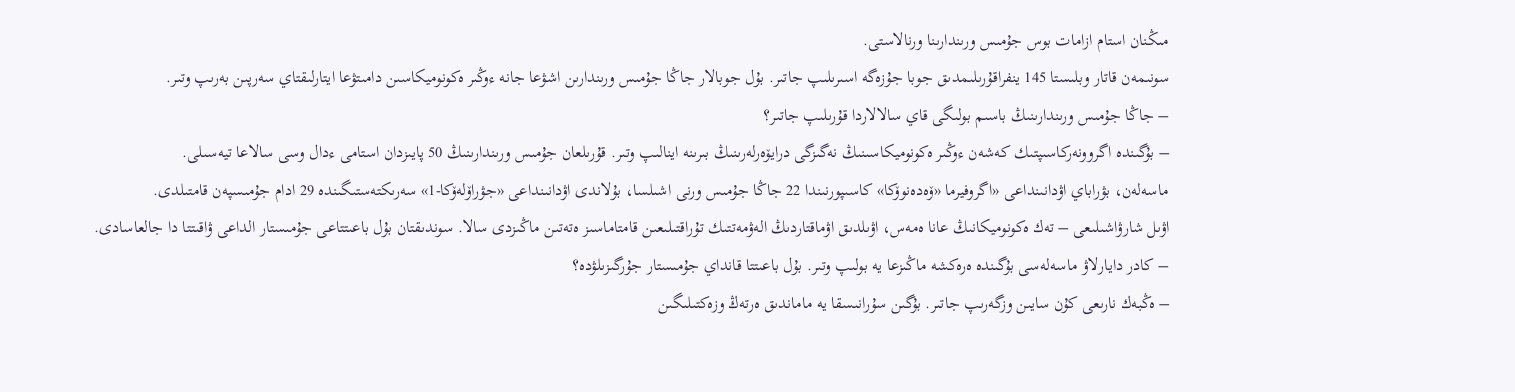مىڭنان استام ازامات بوس جۇمىس ورىندارىنا ورنالاستى.
سونىمەن قاتار وبلىستا 145 ينفراقۇرىلىمدىق جوبا جۇزەگە اسىرىلىپ جاتىر. بۇل جوبالار جاڭا جۇمىس ورىندارىن اشۋعا جانە ءوڭىر ەكونوميكاسىن دامىتۋعا ايتارلىقتاي سەرپىن بەرىپ وتىر.
– جاڭا جۇمىس ورىندارىنىڭ باسىم بولىگى قاي سالالاردا قۇرىلىپ جاتىر؟
– بۇگىندە اگروونەركاسىپتىك كەشەن ءوڭىر ەكونوميكاسىنىڭ نەگىزگى درايۆەرلەرىنىڭ بىرىنە اينالىپ وتىر. قۇرىلعان جۇمىس ورىندارىنىڭ 50 پايىزدان استامى ءدال وسى سالاعا تيەسىلى.
ماسەلەن، بۋراباي اۋدانىنداعى «اگروفيرما «ۆەدەنوۆكا» كاسىپورنىندا 22 جاڭا جۇمىس ورنى اشىلسا، بۇلاندى اۋدانىنداعى «جۋراۆلەۆكا-1» سەرىكتەستىگىندە 29 ادام جۇمىسپەن قامتىلدى.
اۋىل شارۋاشىلىعى – تەك ەكونوميكانىڭ عانا ەمەس، اۋىلدىق اۋماقتاردىڭ الەۋمەتتىك تۇراقتىلىعىن قامتاماسىز ەتەتىن ماڭىزدى سالا. سوندىقتان بۇل باعىتتاعى جۇمىستار الداعى ۋاقىتتا دا جالعاسادى.
– كادر دايارلاۋ ماسەلەسى بۇگىندە ەرەكشە ماڭىزعا يە بولىپ وتىر. بۇل باعىتتا قانداي جۇمىستار جۇرگىزىلۋدە؟
– ەڭبەك نارىعى كۇن سايىن وزگەرىپ جاتىر. بۇگىن سۇرانىسقا يە ماماندىق ەرتەڭ وزەكتىلىگىن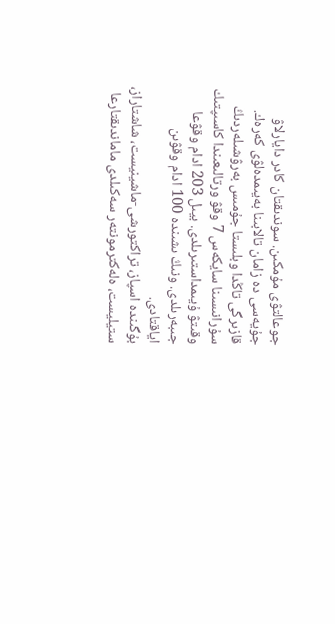جوعالتۋى مۇمكىن. سوندىقتان كادر دايارلاۋ جۇيەسى دە زامان تالابىنا بەيىمدەلۋى كەرەك.
قازىرگى تاڭدا وبلىستا جۇمىس بەرۋشىلەردىڭ سۇرانىسىنا سايكەس 7 وقۋ ورتالىعىندا كاسىپتىك وقىتۋ ۇيىمداستىرىلدى. بيىل 203 ادام وقۋعا جىبەرىلدى. ونىڭ ىشىندە 100 ادام وقۋىن اياقتادى.
بۇگىندە اسپاز، تراكتورشى-ماشينيست، شاشتاراز، ستيليست، ەلەكترمونتەر سەكىلدى ماماندىقتارعا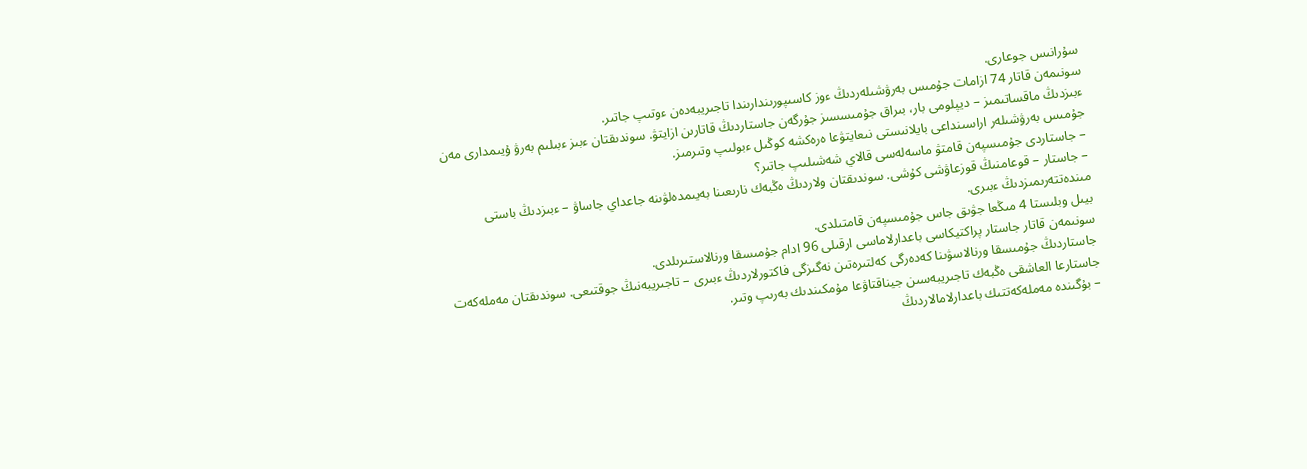سۇرانىس جوعارى.
سونىمەن قاتار 74 ازامات جۇمىس بەرۋشىلەردىڭ ءوز كاسىپورىندارىندا تاجىريبەدەن ءوتىپ جاتىر.
ءبىزدىڭ ماقساتىمىز – ديپلومى بار، بىراق جۇمىسسىز جۇرگەن جاستاردىڭ قاتارىن ازايتۋ. سوندىقتان ءبىز ءبىلىم بەرۋ ۇيىمدارى مەن جۇمىس بەرۋشىلەر اراسىنداعى بايلانىستى نىعايتۋعا ەرەكشە كوڭىل ءبولىپ وتىرمىز.
– جاستاردى جۇمىسپەن قامتۋ ماسەلەسى قالاي شەشىلىپ جاتىر؟
– جاستار – قوعامنىڭ قوزعاۋشى كۇشى. سوندىقتان ولاردىڭ ەڭبەك نارىعىنا بەيىمدەلۋىنە جاعداي جاساۋ – ءبىزدىڭ باستى مىندەتتەرىمىزدىڭ ءبىرى.
بيىل وبلىستا 4 مىڭعا جۋىق جاس جۇمىسپەن قامتىلدى.
سونىمەن قاتار جاستار پراكتيكاسى باعدارلاماسى ارقىلى 96 ادام جۇمىسقا ورنالاستىرىلدى.
جاستاردىڭ جۇمىسقا ورنالاسۋىنا كەدەرگى كەلتىرەتىن نەگىزگى فاكتورلاردىڭ ءبىرى – تاجىريبەنىڭ جوقتىعى. سوندىقتان مەملەكەت جاستارعا العاشقى ەڭبەك تاجىريبەسىن جيناقتاۋعا مۇمكىندىك بەرىپ وتىر.
– بۇگىندە مەملەكەتتىك باعدارلامالاردىڭ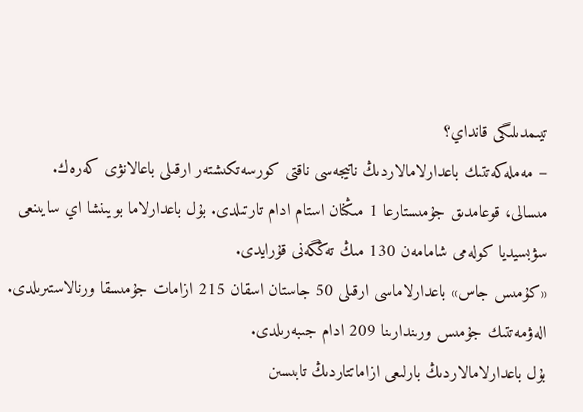تيىمدىلىگى قانداي؟
– مەملەكەتتىك باعدارلامالاردىڭ ناتيجەسى ناقتى كورسەتكىشتەر ارقىلى باعالانۋى كەرەك.
مىسالى، قوعامدىق جۇمىستارعا 1 مىڭنان استام ادام تارتىلدى. بۇل باعدارلاما بويىنشا اي سايىنعى سۋبسيديا كولەمى شامامەن 130 مىڭ تەڭگەنى قۇرايدى.
«كۇمىس جاس» باعدارلاماسى ارقىلى 50 جاستان اسقان 215 ازامات جۇمىسقا ورنالاستىرىلدى.
الەۋمەتتىك جۇمىس ورىندارىنا 209 ادام جىبەرىلدى.
بۇل باعدارلامالاردىڭ بارلىعى ازاماتتاردىڭ تابىسىن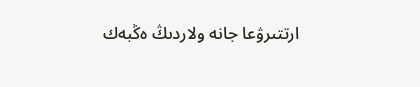ارتتىرۋعا جانە ولاردىڭ ەڭبەك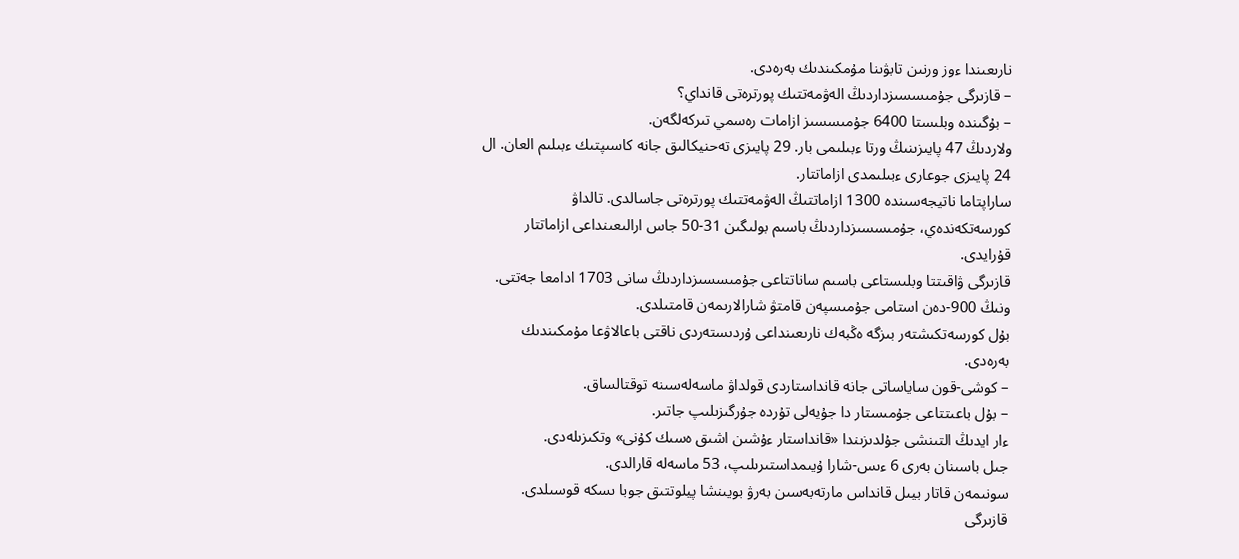نارىعىندا ءوز ورنىن تابۋىنا مۇمكىندىك بەرەدى.
– قازىرگى جۇمىسسىزداردىڭ الەۋمەتتىك پورترەتى قانداي؟
– بۇگىندە وبلىستا 6400 جۇمىسسىز ازامات رەسمي تىركەلگەن.
ولاردىڭ 47 پايىزىنىڭ ورتا ءبىلىمى بار. 29 پايىزى تەحنيكالىق جانە كاسىپتىك ءبىلىم العان. ال 24 پايىزى جوعارى ءبىلىمدى ازاماتتار.
ساراپتاما ناتيجەسىندە 1300 ازاماتتىڭ الەۋمەتتىك پورترەتى جاسالدى. تالداۋ كورسەتكەندەي، جۇمىسسىزداردىڭ باسىم بولىگىن 31-50 جاس ارالىعىنداعى ازاماتتار قۇرايدى.
قازىرگى ۋاقىتتا وبلىستاعى باسىم ساناتتاعى جۇمىسسىزداردىڭ سانى 1703 ادامعا جەتتى. ونىڭ 900-دەن استامى جۇمىسپەن قامتۋ شارالارىمەن قامتىلدى.
بۇل كورسەتكىشتەر بىزگە ەڭبەك نارىعىنداعى ۇردىستەردى ناقتى باعالاۋعا مۇمكىندىك بەرەدى.
– كوشى-قون ساياساتى جانە قانداستاردى قولداۋ ماسەلەسىنە توقتالساق.
– بۇل باعىتتاعى جۇمىستار دا جۇيەلى تۇردە جۇرگىزىلىپ جاتىر.
ءار ايدىڭ التىنشى جۇلدىزىندا «قانداستار ءۇشىن اشىق ەسىك كۇنى» وتكىزىلەدى.
جىل باسىنان بەرى 6 ءىس-شارا ۇيىمداستىرىلىپ، 53 ماسەلە قارالدى.
سونىمەن قاتار بيىل قانداس مارتەبەسىن بەرۋ بويىنشا پيلوتتىق جوبا ىسكە قوسىلدى.
قازىرگى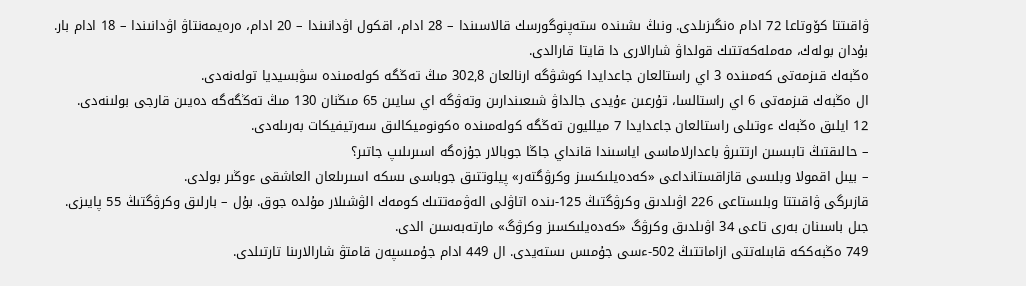ۋاقىتتا كۆوتاعا 72 ادام ەنگىزىلدى. ونىڭ ىشىندە ستەپنوگورسك قالاسىندا – 28 ادام، اقكول اۋدانىندا – 20 ادام، ەرەيمەنتاۋ اۋدانىندا – 18 ادام بار.
بۇدان بولەك، مەملەكەتتىك قولداۋ شارالارى دا قايتا قارالدى.
ەڭبەك قىزمەتى كەمىندە 3 اي راستالعان جاعدايدا كوشۋگە ارنالعان 302,8 مىڭ تەڭگە كولەمىندە سۋبسيديا تولەنەدى.
ال ەڭبەك قىزمەتى 6 اي راستالسا، تۇرعىن ءۇيدى جالداۋ شىعىندارىن وتەۋگە اي سايىن 65 مىڭنان 130 مىڭ تەڭگەگە دەيىن قارجى بولىنەدى.
12 ايلىق ەڭبەك ءوتىلى راستالعان جاعدايدا 7 ميلليون تەڭگە كولەمىندە ەكونوميكالىق سەرتيفيكات بەرىلەدى.
– حالىقتىڭ تابىسىن ارتتىرۋ باعدارلاماسى اياسىندا قانداي جاڭا جوبالار جۇزەگە اسىرىلىپ جاتىر؟
– بيىل اقمولا وبلىسى قازاقستانداعى «كەدەيلىكسىز وكرۋگتەر» پيلوتتىق جوباسى ىسكە اسىرىلعان العاشقى ءوڭىر بولدى.
قازىرگى ۋاقىتتا وبلىستاعى 226 اۋىلدىق وكرۋگتىڭ 125-ىندە اتاۋلى الەۋمەتتىك كومەك الۋشىلار مۇلدە جوق. بۇل – بارلىق وكرۋگتىڭ 55 پايىزى.
جىل باسىنان بەرى تاعى 34 اۋىلدىق وكرۋگ «كەدەيلىكسىز وكرۋگ» مارتەبەسىن الدى.
749 ەڭبەككە قابىلەتتى ازاماتتىڭ 502-ءسى جۇمىس ىستەيدى. ال 449 ادام جۇمىسپەن قامتۋ شارالارىنا تارتىلدى.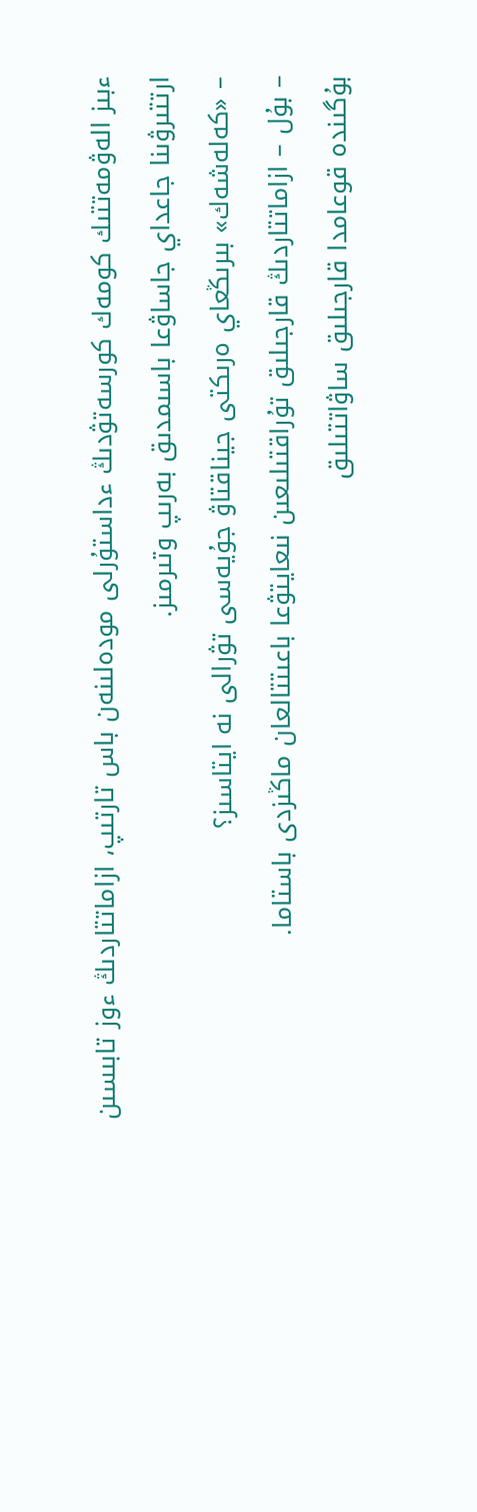ءبىز الەۋمەتتىك كومەك كورسەتۋدىڭ ءداستۇرلى مودەلىنەن باس تارتىپ، ازاماتتاردىڭ ءوز تابىسىن ارتتىرۋىنا جاعداي جاساۋعا باسىمدىق بەرىپ وتىرمىز.
– «كەلەشەك» بىرىڭعاي ەرىكتى جيناقتاۋ جۇيەسى تۋرالى نە ايتاسىز؟
– بۇل – ازاماتتاردىڭ قارجىلىق تۇراقتىلىعىن نىعايتۋعا باعىتتالعان ماڭىزدى باستاما.
بۇگىندە قوعامدا قارجىلىق ساۋاتتىلىق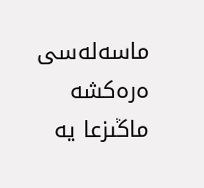ماسەلەسى ەرەكشە ماڭىزعا يە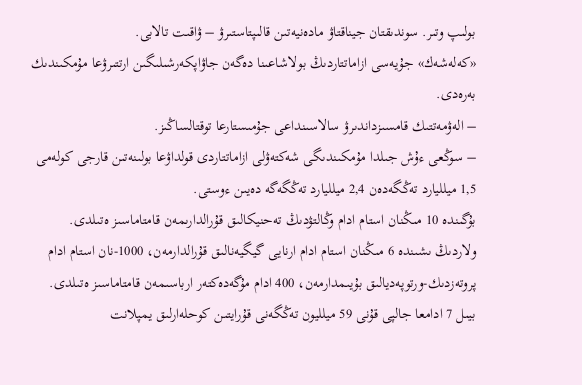بولىپ وتىر. سوندىقتان جيناقتاۋ مادەنيەتىن قالىپتاستىرۋ – ۋاقىت تالابى.
«كەلەشەك» جۇيەسى ازاماتتاردىڭ بولاشاعىنا دەگەن جاۋاپكەرشىلىگىن ارتتىرۋعا مۇمكىندىك بەرەدى.
– الەۋمەتتىك قامسىزداندىرۋ سالاسىنداعى جۇمىستارعا توقتالساڭىز.
– سوڭعى ءۇش جىلدا مۇمكىندىگى شەكتەۋلى ازاماتتاردى قولداۋعا بولىنەتىن قارجى كولەمى 1,5 ميلليارد تەڭگەدەن 2,4 ميلليارد تەڭگەگە دەيىن ءوستى.
بۇگىندە 10 مىڭنان استام ادام وڭالتۋدىڭ تەحنيكالىق قۇرالدارىمەن قامتاماسىز ەتىلدى.
ولاردىڭ ىشىندە 6 مىڭنان استام ادام ارنايى گيگيەنالىق قۇرالدارمەن، 1000-نان استام ادام پروتەزدىك-ورتوپەديالىق بۇيىمدارمەن، 400 ادام مۇگەدەكتەر ارباسىمەن قامتاماسىز ەتىلدى.
بيىل 7 ادامعا جالپى قۇنى 59 ميلليون تەڭگەنى قۇرايتىن كوحلەارلىق يمپلانت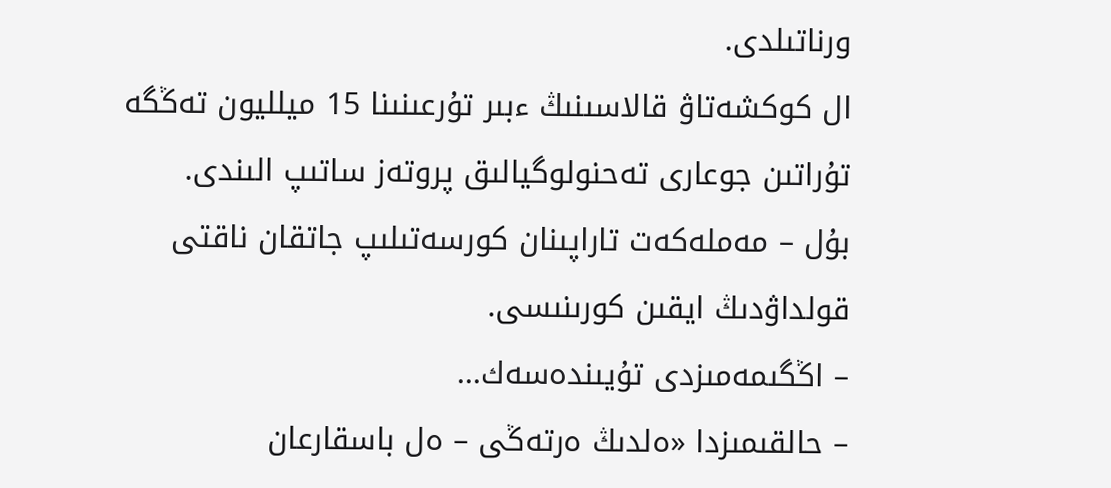ورناتىلدى.
ال كوكشەتاۋ قالاسىنىڭ ءبىر تۇرعىنىنا 15 ميلليون تەڭگە تۇراتىن جوعارى تەحنولوگيالىق پروتەز ساتىپ الىندى.
بۇل – مەملەكەت تاراپىنان كورسەتىلىپ جاتقان ناقتى قولداۋدىڭ ايقىن كورىنىسى.
– اڭگىمەمىزدى تۇيىندەسەك...
– حالقىمىزدا «ەلدىڭ ەرتەڭى – ەل باسقارعان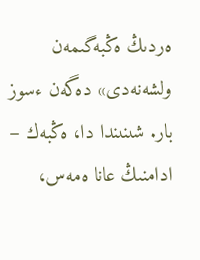ەردىڭ ەڭبەگىمەن ولشەنەدى» دەگەن ءسوز بار. شىنىندا دا، ەڭبەك – ادامنىڭ عانا ەمەس،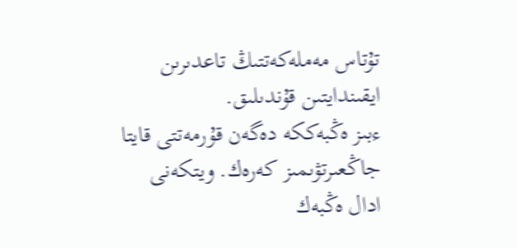تۇتاس مەملەكەتتىڭ تاعدىرىن ايقىندايتىن قۇندىلىق.
ءبىز ەڭبەككە دەگەن قۇرمەتتى قايتا جاڭعىرتۋىمىز كەرەك. ويتكەنى ادال ەڭبەك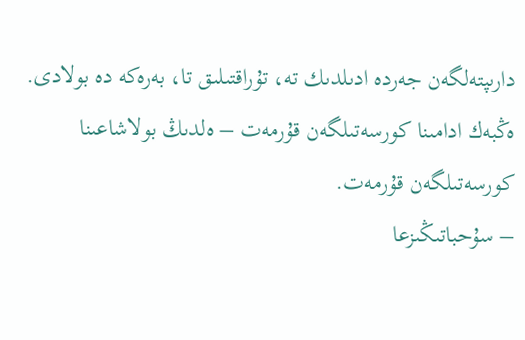دارىپتەلگەن جەردە ادىلدىك تە، تۇراقتىلىق تا، بەرەكە دە بولادى.
ەڭبەك ادامىنا كورسەتىلگەن قۇرمەت – ەلدىڭ بولاشاعىنا كورسەتىلگەن قۇرمەت.
– سۇحباتىڭىزعا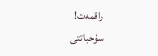راقمەت!
سۇحباتتى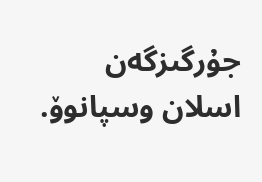جۇرگىزگەن اسلان وسپانوۆ.